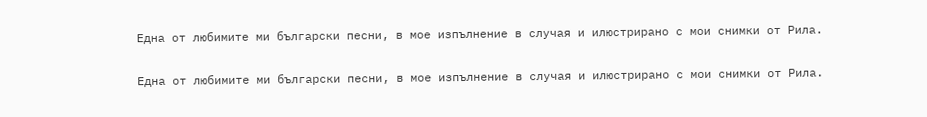Една от любимите ми български песни, в мое изпълнение в случая и илюстрирано с мои снимки от Рила.

Една от любимите ми български песни, в мое изпълнение в случая и илюстрирано с мои снимки от Рила.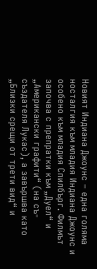Новият Индиана Джоунс – една голяма носталгия към младия Индиана Джоунс и особено към младия Спилбърг. Филмът започва с препратки към „Дуел“ и „Американски графити“ (на съ-създателя Лукас), а завършва като „Близки срещи от трети вид“ и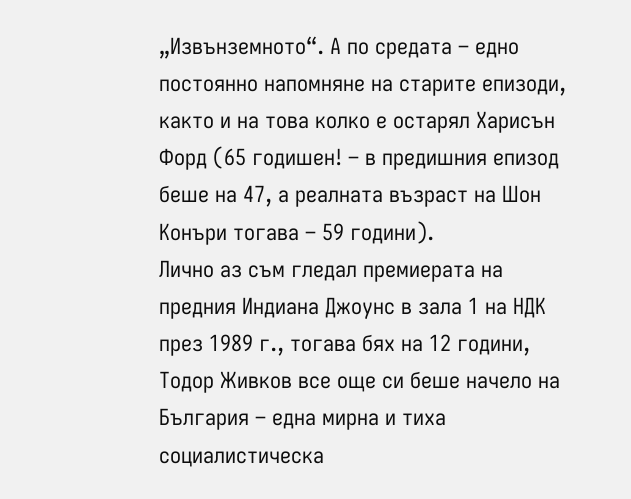„Извънземното“. А по средата – едно постоянно напомняне на старите епизоди, както и на това колко е остарял Харисън Форд (65 годишен! – в предишния епизод беше на 47, а реалната възраст на Шон Конъри тогава – 59 години).
Лично аз съм гледал премиерата на предния Индиана Джоунс в зала 1 на НДК през 1989 г., тогава бях на 12 години, Тодор Живков все още си беше начело на България – една мирна и тиха социалистическа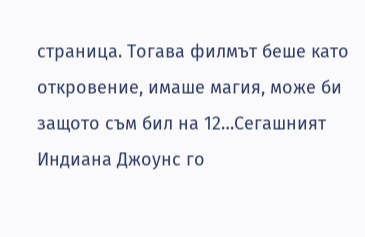страница. Тогава филмът беше като откровение, имаше магия, може би защото съм бил на 12…Сегашният Индиана Джоунс го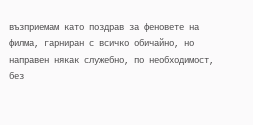възприемам като поздрав за феновете на филма, гарниран с всичко обичайно, но направен някак служебно, по необходимост, без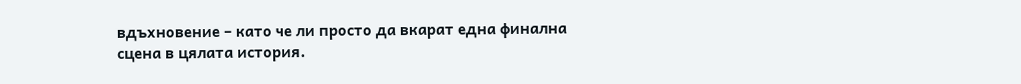вдъхновение – като че ли просто да вкарат една финална сцена в цялата история.